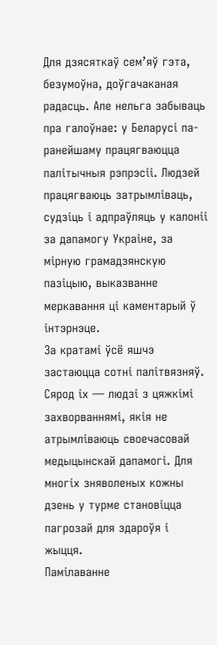Для дзясяткаў сем’яў гэта, безумоўна, доўгачаканая радасць. Але нельга забываць пра галоўнае: у Беларусі па-ранейшаму працягваюцца палітычныя рэпрэсіі. Людзей працягваюць затрымліваць, судзіць і адпраўляць у калоніі за дапамогу Украіне, за мірную грамадзянскую пазіцыю, выказванне меркавання ці каментарый ў інтэрнэце.
За кратамі ўсё яшчэ застаюцца сотні палітвязняў. Сярод іх — людзі з цяжкімі захворваннямі, якія не атрымліваюць своечасовай медыцынскай дапамогі. Для многіх зняволеных кожны дзень у турме становіцца пагрозай для здароўя і жыцця.
Памілаванне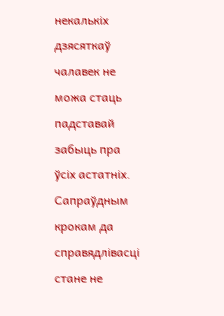некалькіх дзясяткаў чалавек не можа стаць падставай забыць пра ўсіх астатніх. Сапраўдным крокам да справядлівасці стане не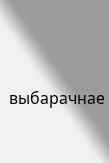выбарачнае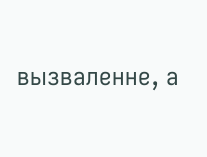вызваленне, а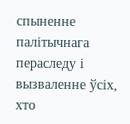спыненне палітычнага пераследу і вызваленне ўсіх, хто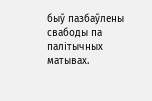быў пазбаўлены свабоды па палітычных матывах.